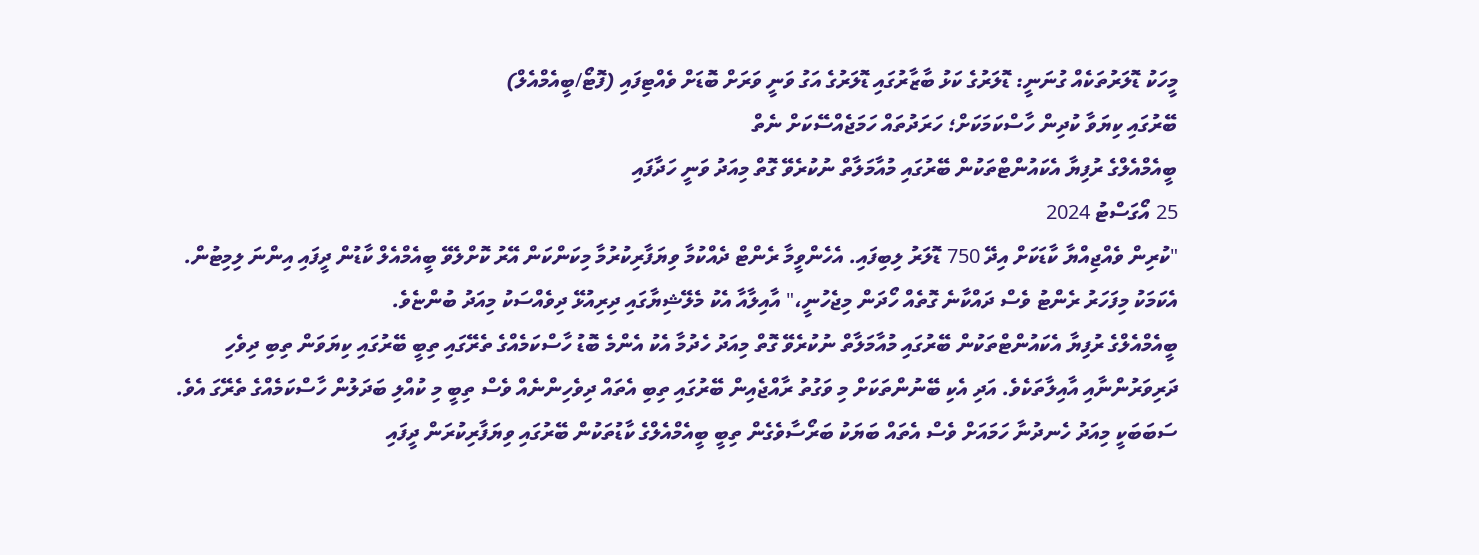މީހަކު ޑޮލަރުތަކެއް ގުނަނީ: ޑޮލަރުގެ ކަޅު ބާޒާރުގައި ޑޮލަރުގެ އަގު ވަނީ ވަރަށް ބޮޑަށް ވެއްޓިފައި (ފޮޓޯ/ބީއެމްއެލް)
ބޭރުގައި ކިޔަވާ ކުދިން ހާސްކަމަކަށް؛ ހަރަދުތައް ހަމަޖެއްސޭކަށް ނެތް
ބީއެމްއެލްގެ ރުފިޔާ އެކައުންޓްތަކުން ބޭރުގައި މުއާމަލާތް ނުކުރެވޭ ގޮތް މިއަދު ވަނީ ހަދާފައި
25 އޯގަސްޓު 2024
"ކުރިން ވެއްޖިއްޔާ ކާޑަކަށް އިދޭ 750 ޑޮލަރު ލިބިފައި. އެހެންވީމާ ރެންޓް ދެއްކުމާ ވިޔަފާރިކުރުމާ މިކަންކަން އޭރު ކޮށްލެވޭ ބީއެމްއެލް ކާޑުން ދީފައި އިންނަ ލިމިޓުން. އެކަމަކު މިފަހަރު ރެންޓު ވެސް ދައްކާނެ ގޮތެއް ހޯދަން މިޖެހުނީ،" އާއިލާއާ އެކު މެލޭޝިޔާގައި ދިރިއުޅޭ ދިވެއްސަކު މިއަދު ބުންޏެވެ.
ބީއެމްއެލްގެ ރުފިޔާ އެކައުންޓްތަކުން ބޭރުގައި މުއާމަލާތް ނުކުރެވޭ ގޮތް މިއަދު ހެދުމާ އެކު އެންމެ ބޮޑު ހާސްކަމެއްގެ ތެރޭގައި ތިބީ ބޭރުގައި ކިޔަވަން ތިބި ދިވެހި ދަރިވަރުންނާއި އާއިލާތަކެވެ. އަދި އެކި ބޭނުންތަކަށް މި ވަގުތު ރާއްޖެއިން ބޭރުގައި ތިބި އެތައް ދިވެހިންނެއް ވެސް ތިބީ މި ކުއްލި ބަދަލުން ހާސްކަމެއްގެ ތެރޭގަ އެވެ. ސަބަބަކީ މިއަދު ހެނދުނާ ހަމައަށް ވެސް އެތައް ބަޔަކު ބަރޯސާވެގެން ތިބީ ބީއެމްއެލްގެ ކާޑުތަކުން ބޭރުގައި ވިޔަފާރިކުރަން ދީފައި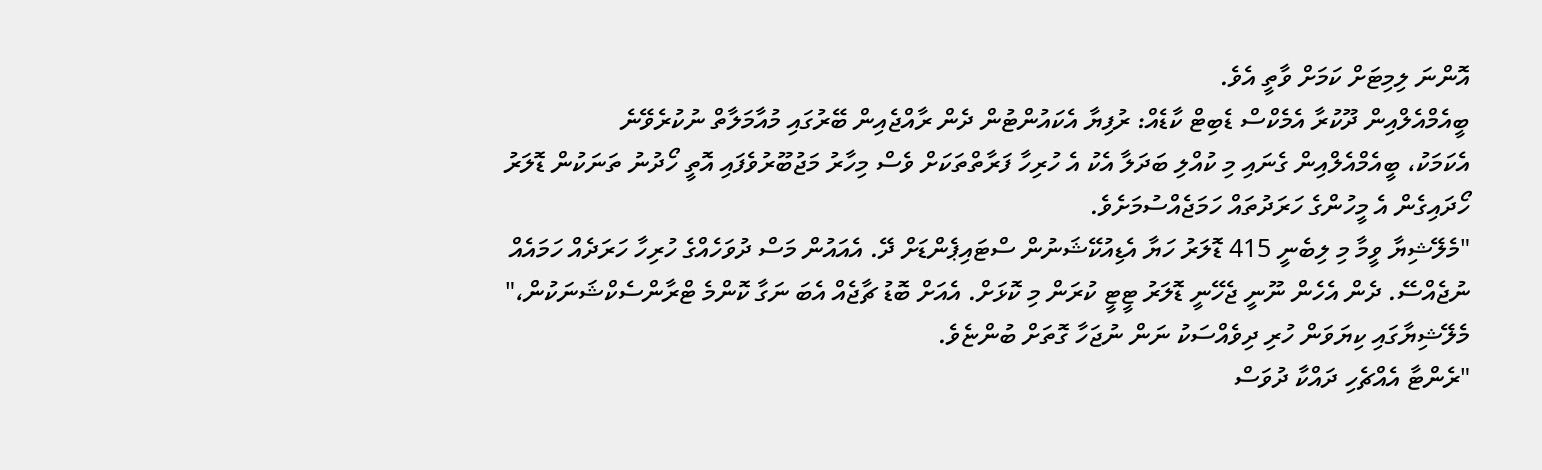އޮންނަ ލިމިޓަށް ކަމަށް ވާތީ އެވެ.
ބީއެމްއެލްއިން ދޫކުރާ އެމެކްސް ޑެބިޓް ކާޑެއް: ރުފިޔާ އެކައުންޓުން ދެން ރާއްޖެއިން ބޭރުގައި މުއާމަލާތް ނުކުރެވޭނެ
އެކަމަކު، ބީއެމްއެލްއިން ގެނައި މި ކުއްލި ބަދަލާ އެކު އެ ހުރިހާ ފަރާތްތަކަށް ވެސް މިހާރު މަޖުބޫރުވެފައި އޮތީ ހޯދުނު ތަނަކުން ޑޮލަރު ހޯދައިގެން އެ މީހުންގެ ހަރަދުތައް ހަމަޖެއްސުމަށެވެ.
"މެލޭޝިޔާ ވީމާ މި ލިބެނީ 415 ޑޮލަރު ހަޔާ އެޑިއުކޭޝަނުން ސްޓައިޕެންޑަށް ދޭ. އެއައުން މަސް ދުވަހެއްގެ ހުރިހާ ހަރަދެއް ހަމައެއް ނުޖެއްސޭ. ދެން އެހެން ނޫނީ ޖެހޭނީ ޑޮލަރު ޓީޓީ ކުރަން މި ކޮޅަށް. އެއަށް ބޮޑު ޗާޖެއް އެބަ ނަގާ ކޮންމެ ޓްރާންސެކްޝަނަކުން،" މެލޭޝިޔާގައި ކިޔަވަން ހުރި ދިވެއްސަކު ނަން ނުޖަހާ ގޮތަށް ބުންޏެވެ.
"ރެންޓާ އެއްޗެހި ދައްކާ ދުވަސް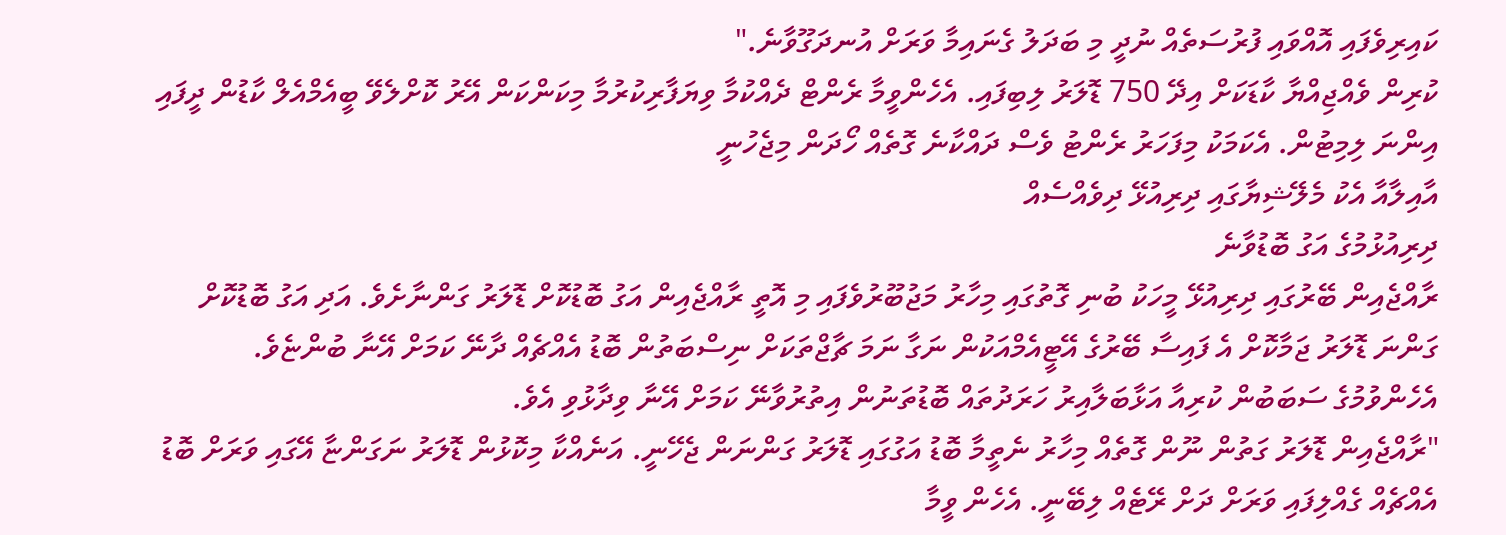ކައިރިވެފައި އޮއްވައި ފުރުސަތެއް ނުދީ މި ބަދަލު ގެނައިމާ ވަރަށް އުނދަގޫވާނެ."
ކުރިން ވެއްޖިއްޔާ ކާޑަކަށް އިދޭ 750 ޑޮލަރު ލިބިފައި. އެހެންވީމާ ރެންޓް ދެއްކުމާ ވިޔަފާރިކުރުމާ މިކަންކަން އޭރު ކޮށްލެވޭ ބީއެމްއެލް ކާޑުން ދީފައި އިންނަ ލިމިޓުން. އެކަމަކު މިފަހަރު ރެންޓު ވެސް ދައްކާނެ ގޮތެއް ހޯދަން މިޖެހުނީ
އާއިލާއާ އެކު މެލޭޝިޔާގައި ދިރިއުޅޭ ދިވެއްސެއް
ދިރިއުޅުމުގެ އަގު ބޮޑުވާނެ
ރާއްޖެއިން ބޭރުގައި ދިރިއުޅޭ މީހަކު ބުނި ގޮތުގައި މިހާރު މަޖުބޫރުވެފައި މި އޮތީ ރާއްޖެއިން އަގު ބޮޑުކޮށް ޑޮލަރު ގަންނާށެވެ. އަދި އަގު ބޮޑުކޮށް ގަންނަ ޑޮލަރު ޖަމާކޮށް އެ ފައިސާ ބޭރުގެ އޭޓީއެމްއަކުން ނަގާ ނަމަ ޗާޖްތަކަށް ނިސްބަތުން ބޮޑު އެއްޗެއް ދާނޭ ކަމަށް އޭނާ ބުންޏެވެ. އެހެންވުމުގެ ސަބަބުން ކުރިއާ އަޅާބަލާއިރު ހަރަދުތައް ބޮޑުތަނުން އިތުރުވާނޭ ކަމަށް އޭނާ ވިދާޅުވި އެވެ.
"ރާއްޖެއިން ޑޮލަރު ގަތުން ނޫން ގޮތެއް މިހާރު ނެތީމާ ބޮޑު އަގުގައި ޑޮލަރު ގަންނަން ޖެހޭނީ. އަނެއްކާ މިކޮޅުން ޑޮލަރު ނަގަންޏާ އޭގައި ވަރަށް ބޮޑު އެއްޗެއް ގެއްލިފައި ވަރަށް ދަށް ރޭޓެއް ލިބޭނީ. އެހެން ވީމާ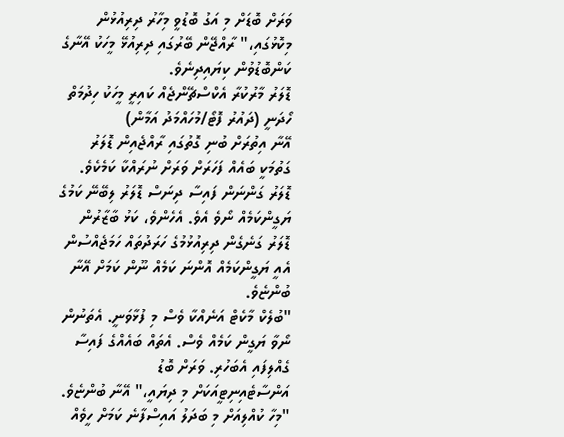ވަރަށް ބޮޑަށް މި އަގު ބޮޑުވީ މިހާރު ދިރިއުޅުން މިކޮޅުގައި،" ރާއްޖޭން ބޭރުގައި ދިރިއުޅޭ މީހަކު އޭނާގެ ކަންބޮޑުވުން ކިޔައިދިނެވެ.
ޑޮލަރު މާރުކުރާ އެކްސްޗޭންޖެއް ކައިރީ މީހަކު ހިދުމަތް ހޯދަނީ (ދައުރު ފޮޓޯ/މުހައްމަދު އަމާން)
އޭނާ އިތުރަށް ބުނި ގޮތުގައި ރާއްޖެއިން ޑޮލަރު ގަތުމަކީ ބައެއް ފަހަރަށް ވަރަށް ނުރައްކާ ކަމެކެވެ. ޑޮލަރު ގަންނަން ފައިސާ ދިނަސް ޑޮލަރު ލިބޭނޭ ކަމުގެ ޔަގީންކަމެއް ނޯވެ އެވެ. އެހެންވެ، ކަޅު ބާޒާރުން ޑޮލަރު ގަނެގެން ދިރިއުޅުމުގެ ހަރަދުތައް ހަމަޖެއްސުން އެއީ ޔަގީންކަމެއް އޮންނަ ކަމެއް ނޫން ކަމަށް އޭނާ ބުންޏެވެ.
"ބުލެކް މާކެޓް އަނެއްކާ ވެސް މި ފުޅާވަނީ. އެތަނުން ނޯވާ ޔަގީން ކަމެއް ވެސް. އެތައް ބައެއްގެ ފައިސާ ގެއްލިފައި އެބަހުރި. ވަރަށް ބޮޑު އަންސާޓެއިނިޓީއަކަށް މި ދިޔައީ،" އޭނާ ބުންޏެވެ.
"މިހާ ކުއްލިއަށް މި ބަދަލު އައިސްފާނެ ކަމަށް ހީވެއް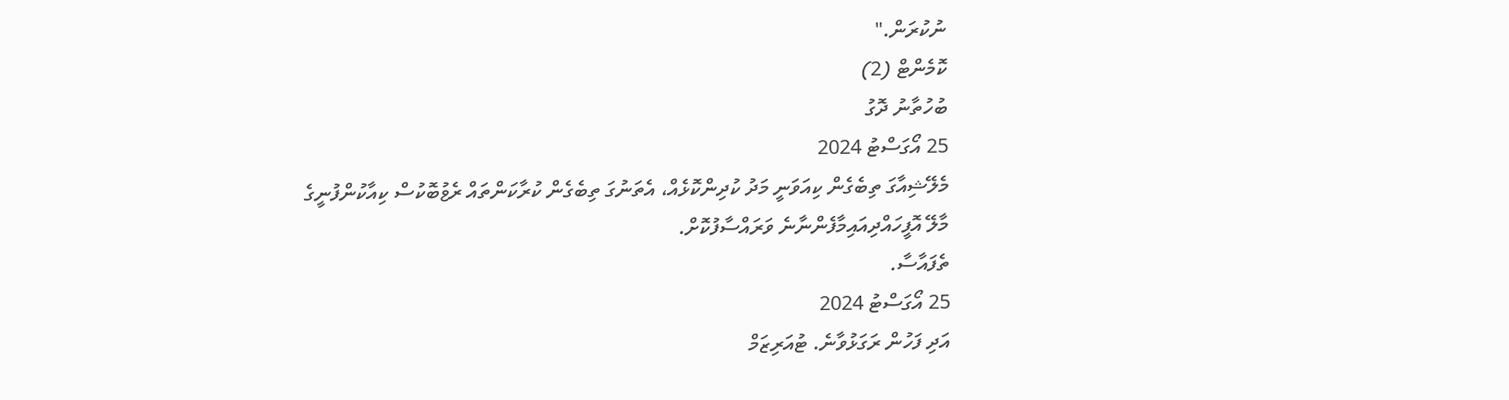ނުކުރަން."
ކޮމެންޓް (2)
ބުހުތާނު ދޮގު
25 އޯގަސްޓު 2024
މެލޭޝިއާގަ ތިބެގެން ކިއަވަނީ މަދު ކުދިންކޮޅެއް، އެތަނުގަ ތިބެގެން ކުރާކަންތައް ރެޱުބޮކުސް ކިއާކުންފުނީގެ މާލޭ އޮފީހައްދިއައިމާފެންނާނެ ވަރައްސާފުކޮށް.
ތެފައާސާ.
25 އޯގަސްޓު 2024
އަދި ފަހުން ރަގަޅުވާނެ. ޓުއަރިޒަމް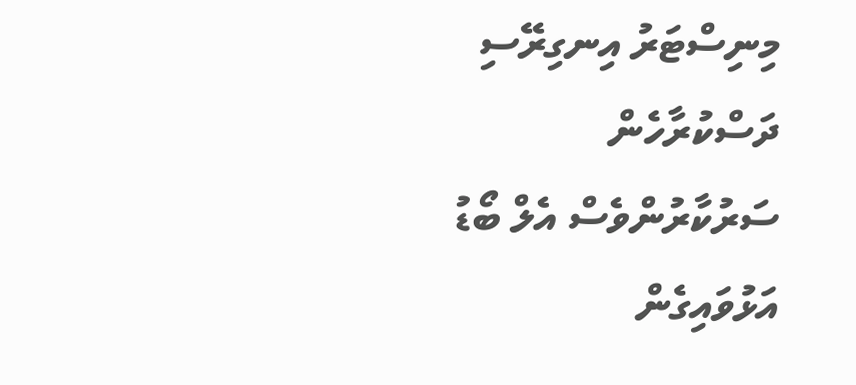މިނިސްޓަރު އިނގިރޭސި ދަސްކުރާހެން ސަރުކާރުންވެސް އެލް ބޯޑު އަޅުވައިގެން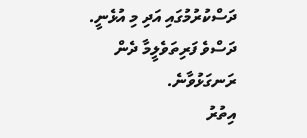ދަސްކުރުމުގައި އަދި މި އުޅެނީ. ދަސްވެ ފަރިތަވެލީމާ ދެން ރަނގަޅުވާނެ.
އިތުރު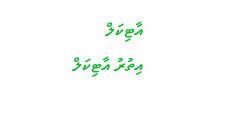އާޓިކަލް
އިތުރު އާޓިކަލް